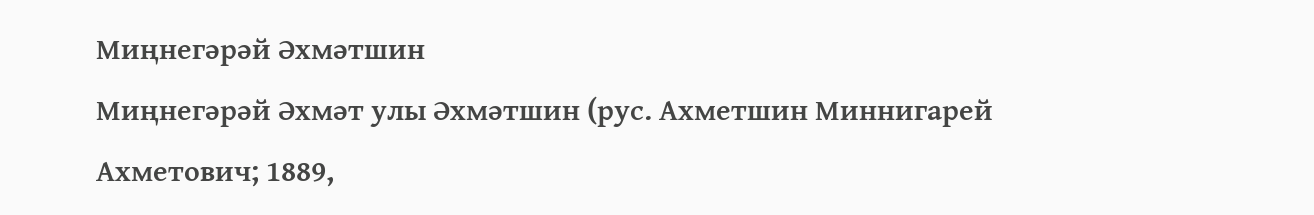Миңнегәрәй Әхмәтшин
Миңнегәрәй Әхмәт улы Әхмәтшин (рус. Ахметшин Миннигарей Ахметович; 1889,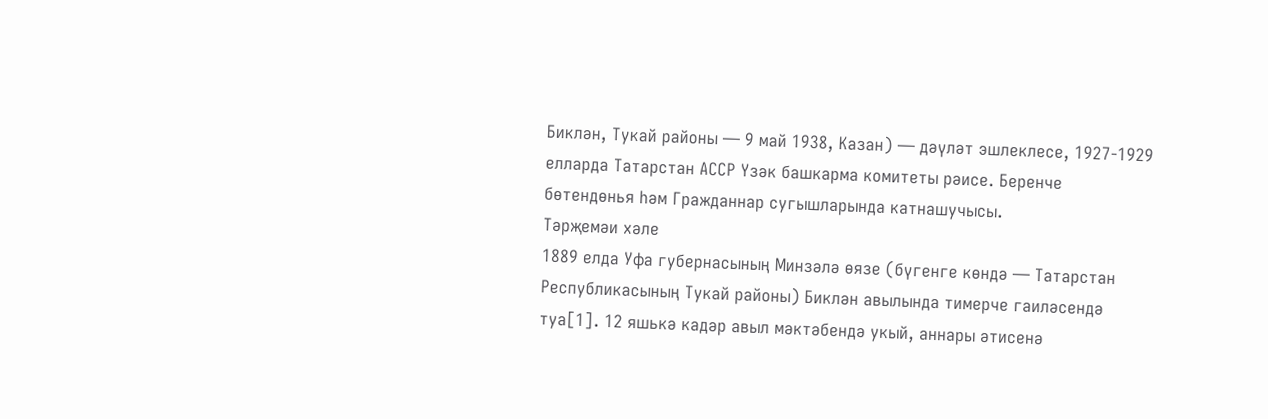Биклән, Тукай районы — 9 май 1938, Казан) — дәүләт эшлеклесе, 1927-1929 елларда Татарстан АССР Үзәк башкарма комитеты рәисе. Беренче бөтендөнья һәм Гражданнар сугышларында катнашучысы.
Тәрҗемәи хәле
1889 елда Уфа губернасының Минзәлә өязе (бүгенге көндә — Татарстан Республикасының Тукай районы) Биклән авылында тимерче гаиләсендә туа[1]. 12 яшькә кадәр авыл мәктәбендә укый, аннары әтисенә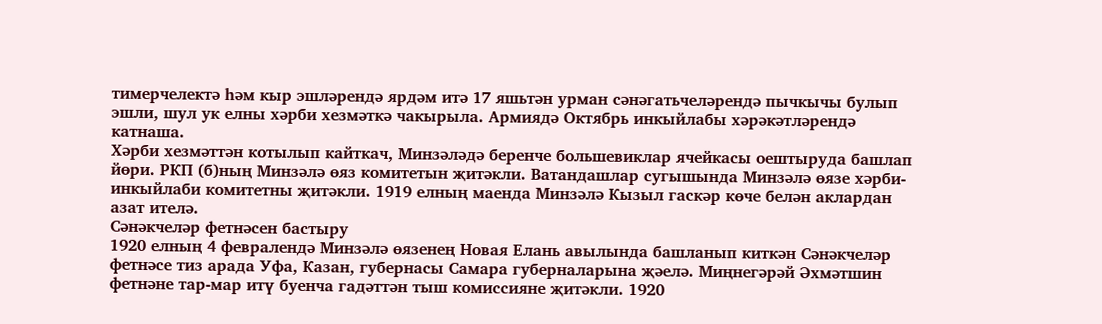тимерчелектә һәм кыр эшләрендә ярдәм итә 17 яшьтән урман сәнәгатьчеләрендә пычкычы булып эшли, шул ук елны хәрби хезмәткә чакырыла. Армиядә Октябрь инкыйлабы хәрәкәтләрендә катнаша.
Хәрби хезмәттән котылып кайткач, Минзәләдә беренче большевиклар ячейкасы оештыруда башлап йөри. РКП (б)ның Минзәлә өяз комитетын җитәкли. Ватандашлар сугышында Минзәлә өязе хәрби- инкыйлаби комитетны җитәкли. 1919 елның маенда Минзәлә Кызыл гаскәр көче белән аклардан азат ителә.
Сәнәкчеләр фетнәсен бастыру
1920 елның 4 февралендә Минзәлә өязенең Новая Елань авылында башланып киткән Сәнәкчеләр фетнәсе тиз арада Уфа, Казан, губернасы Самара губерналарына җәелә. Миңнегәрәй Әхмәтшин фетнәне тар-мар итү буенча гадәттән тыш комиссияне җитәкли. 1920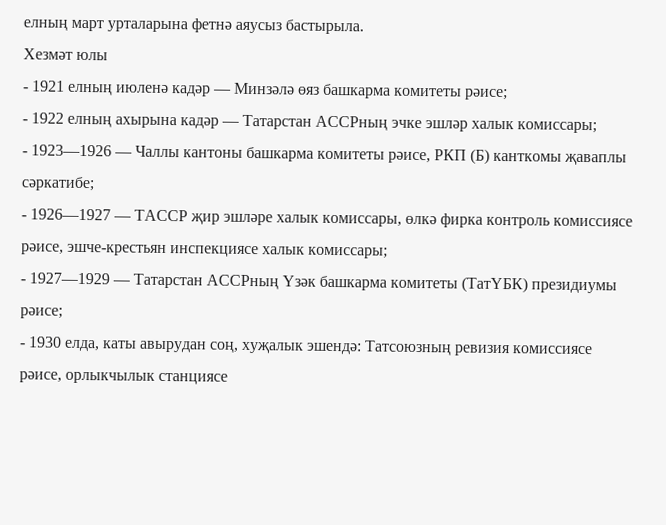елның март урталарына фетнә аяусыз бастырыла.
Хезмәт юлы
- 1921 елның июленә кадәр — Минзәлә өяз башкарма комитеты рәисе;
- 1922 елның ахырына кадәр — Татарстан АССРның эчке эшләр халык комиссары;
- 1923—1926 — Чаллы кантоны башкарма комитеты рәисе, РКП (Б) канткомы җаваплы сәркатибе;
- 1926—1927 — ТАССР җир эшләре халык комиссары, өлкә фирка контроль комиссиясе рәисе, эшче-крестьян инспекциясе халык комиссары;
- 1927—1929 — Татарстан АССРның Үзәк башкарма комитеты (ТатҮБК) президиумы рәисе;
- 1930 елда, каты авырудан соң, хуҗалык эшендә: Татсоюзның ревизия комиссиясе рәисе, орлыкчылык станциясе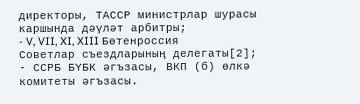директоры, ТАССР министрлар шурасы каршында дәүләт арбитры;
- V, VII, XI, XIII Бөтенроссия Советлар съездларының делегаты[2];
- ССРБ БҮБК әгъзасы, ВКП (б) өлкә комитеты әгъзасы.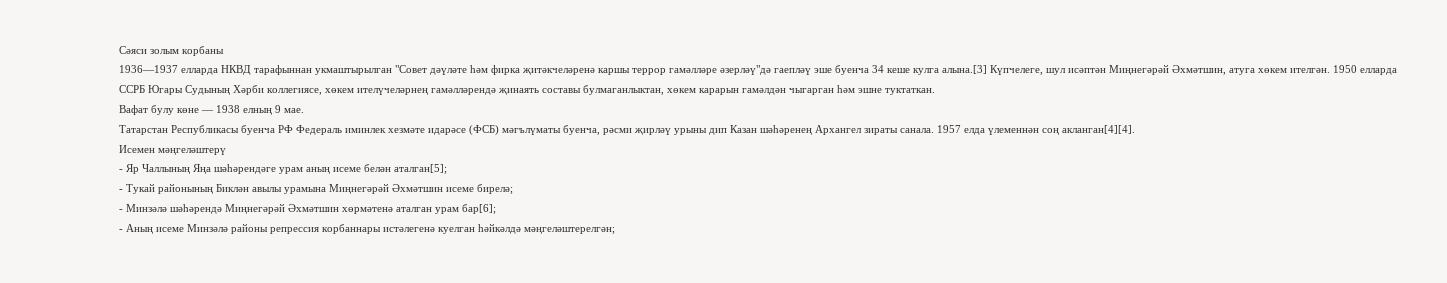Сәяси золым корбаны
1936—1937 елларда НКВД тарафыннан укмаштырылган "Совет дәүләте һәм фирка җитәкчеләренә каршы террор гамәлләре әзерләү"дә гаепләү эше буенча 34 кеше кулга алына.[3] Күпчелеге, шул исәптән Миңнегәрәй Әхмәтшин, атуга хөкем ителгән. 1950 елларда ССРБ Югары Судының Хәрби коллегиясе, хөкем ителүчеләрнең гамәлләрендә җинаять составы булмаганлыктан, хөкем карарын гамәлдән чыгарган һәм эшне туктаткан.
Вафат булу көне — 1938 елның 9 мае.
Татарстан Республикасы буенча РФ Федераль иминлек хезмәте идарәсе (ФСБ) мәгълүматы буенча, рәсми җирләү урыны дип Казан шәһәренең Архангел зираты санала. 1957 елда үлеменнән соң акланган[4][4].
Исемен мәңгеләштерү
- Яр Чаллының Яңа шәһәрендәге урам аның исеме белән аталган[5];
- Тукай районының Биклән авылы урамына Миңнегәрәй Әхмәтшин исеме бирелә;
- Минзәлә шәһәрендә Миңнегәрәй Әхмәтшин хөрмәтенә аталган урам бар[6];
- Аның исеме Минзәлә районы репрессия корбаннары истәлегенә куелган һәйкәлдә мәңгеләштерелгән;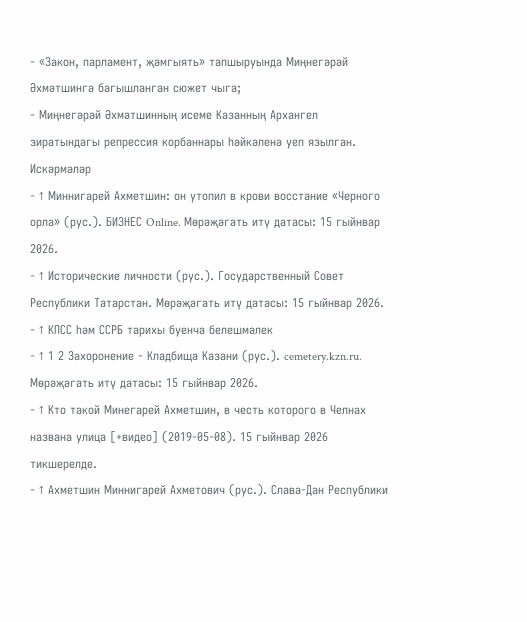- «Закон, парламент, җәмгыять» тапшыруында Миңнегәрәй Әхмәтшингә багышланган сюжет чыга;
- Миңнегәрәй Әхмәтшинның исеме Казанның Архангел зиратындагы репрессия корбаннары һәйкәленә уеп язылган.
Искәрмәләр
- ↑ Миннигарей Ахметшин: он утопил в крови восстание «Черного орла» (рус.). БИЗНЕС Online. Мөрәҗәгать итү датасы: 15 гыйнвар 2026.
- ↑ Исторические личности (рус.). Государственный Совет Республики Татарстан. Мөрәҗәгать итү датасы: 15 гыйнвар 2026.
- ↑ КПСС һәм ССРБ тарихы буенча белешмәлек
- ↑ 1 2 Захоронение - Кладбища Казани (рус.). cemetery.kzn.ru. Мөрәҗәгать итү датасы: 15 гыйнвар 2026.
- ↑ Кто такой Минегарей Ахметшин, в честь которого в Челнах названа улица [+видео] (2019-05-08). 15 гыйнвар 2026 тикшерелде.
- ↑ Ахметшин Миннигарей Ахметович (рус.). Слава-Дан Республики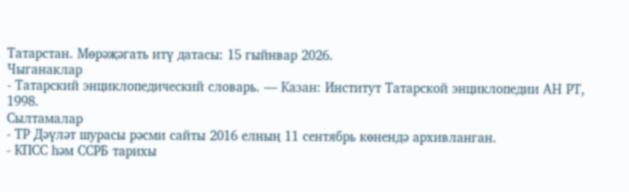Татарстан. Мөрәҗәгать итү датасы: 15 гыйнвар 2026.
Чыганаклар
- Татарский энциклопедический словарь. — Казан: Институт Татарской энциклопедии АН РТ, 1998.
Сылтамалар
- ТР Дәүләт шурасы рәсми сайты 2016 елның 11 сентябрь көнендә архивланган.
- КПСС һәм ССРБ тарихы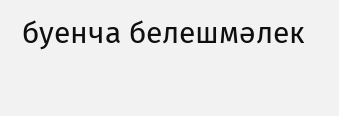буенча белешмәлек